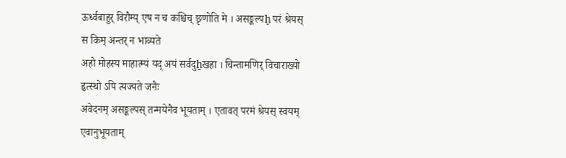ऊर्ध्वबाहुर् विरौम्य् एष न च कश्चिच् छृणोति मे । असङ्कल्पḫ परं श्रेयस् स किम् अन्तर् न भाव्यते
अहो मोहस्य माहात्म्यं यद् अयं सर्वदुẖखहा । चिन्तामणिर् विचाराख्यो हृत्स्थो ऽपि त्यज्यते जनैः
अवेदनम् असङ्कल्पस् तन्मयेनैव भूयताम् । एतावत् परमं श्रेयस् स्वयम् एवानुभूयताम्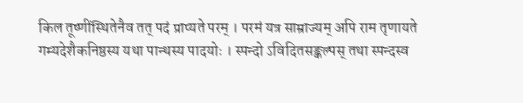किल तूष्णींस्थितेनैव तत् पदं प्राप्यते परम् । परमं यत्र साम्राज्यम् अपि राम तृणायते
गम्यदेशैकनिष्ठस्य यथा पान्थस्य पादयोः । स्पन्दो ऽविदितसङ्कल्पस् तथा स्पन्दस्व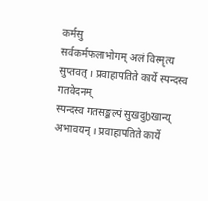कर्मसु
सर्वकर्मफलाभोगम् अलं विस्मृत्य सुप्तवत् । प्रवाहापतिते कार्ये स्पन्दस्व गतवेदनम्
स्पन्दस्व गतसङ्कल्पं सुखदुẖखान्य् अभावयन् । प्रवाहापतिते कार्ये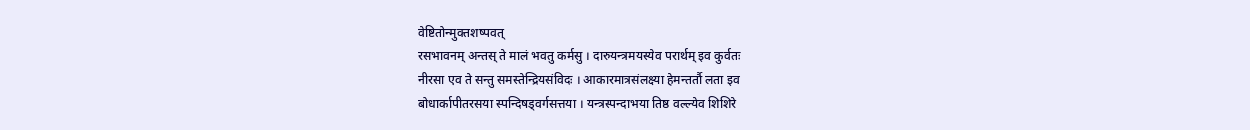वेष्टितोन्मुक्तशष्पवत्
रसभावनम् अन्तस् ते मालं भवतु कर्मसु । दारुयन्त्रमयस्येव परार्थम् इव कुर्वतः
नीरसा एव ते सन्तु समस्तेन्द्रियसंविदः । आकारमात्रसंलक्ष्या हेमन्तर्तौ लता इव
बोधार्कापीतरसया स्पन्दिषड्वर्गसत्तया । यन्त्रस्पन्दाभया तिष्ठ वल्ल्येव शिशिरे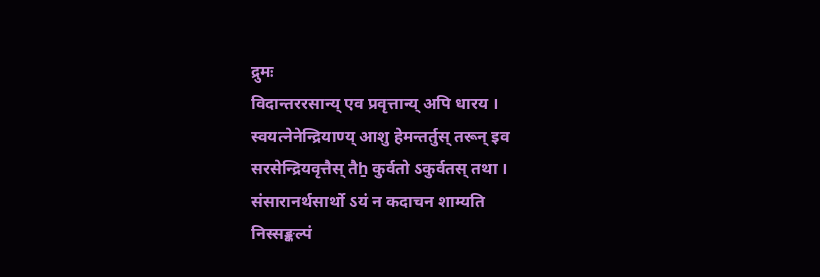द्रुमः
विदान्तररसान्य् एव प्रवृत्तान्य् अपि धारय । स्वयत्नेनेन्द्रियाण्य् आशु हेमन्तर्तुस् तरून् इव
सरसेन्द्रियवृत्तैस् तैẖ कुर्वतो ऽकुर्वतस् तथा । संसारानर्थसार्थो ऽयं न कदाचन शाम्यति
निस्सङ्कल्पं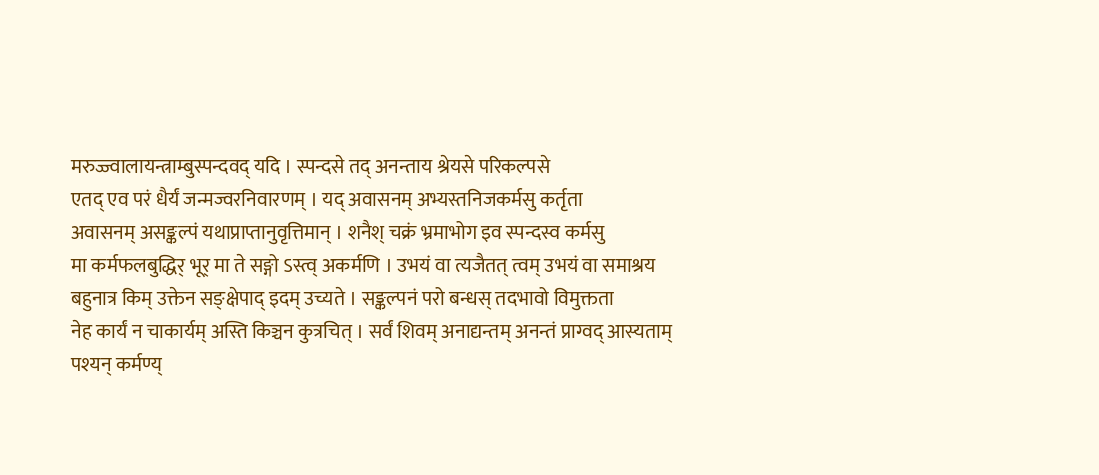मरुज्ज्वालायन्त्राम्बुस्पन्दवद् यदि । स्पन्दसे तद् अनन्ताय श्रेयसे परिकल्पसे
एतद् एव परं धैर्यं जन्मज्वरनिवारणम् । यद् अवासनम् अभ्यस्तनिजकर्मसु कर्तृता
अवासनम् असङ्कल्पं यथाप्राप्तानुवृत्तिमान् । शनैश् चक्रं भ्रमाभोग इव स्पन्दस्व कर्मसु
मा कर्मफलबुद्धिर् भूर् मा ते सङ्गो ऽस्त्व् अकर्मणि । उभयं वा त्यजैतत् त्वम् उभयं वा समाश्रय
बहुनात्र किम् उक्तेन सङ्क्षेपाद् इदम् उच्यते । सङ्कल्पनं परो बन्धस् तदभावो विमुक्तता
नेह कार्यं न चाकार्यम् अस्ति किञ्चन कुत्रचित् । सर्वं शिवम् अनाद्यन्तम् अनन्तं प्राग्वद् आस्यताम्
पश्यन् कर्मण्य्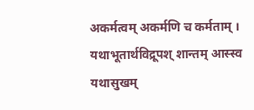अकर्मत्वम् अकर्मणि च कर्मताम् । यथाभूतार्थविद्रूपश् शान्तम् आस्स्व यथासुखम्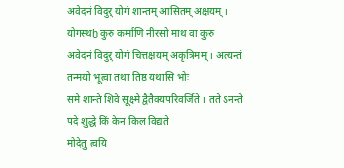अवेदनं विदुर् योगं शान्तम् आसितम् अक्षयम् । योगस्थẖ कुरु कर्माणि नीरसो माथ वा कुरु
अवेदनं विदुर् योगं चित्तक्षयम् अकृत्रिमम् । अत्यन्तं तन्मयो भूत्वा तथा तिष्ठ यथासि भोः
समे शान्ते शिवे सूक्ष्मे द्वैतैक्यपरिवर्जिते । तते ऽनन्ते पदे शुद्धे किं केन किल विद्यते
मोदेतु त्वयि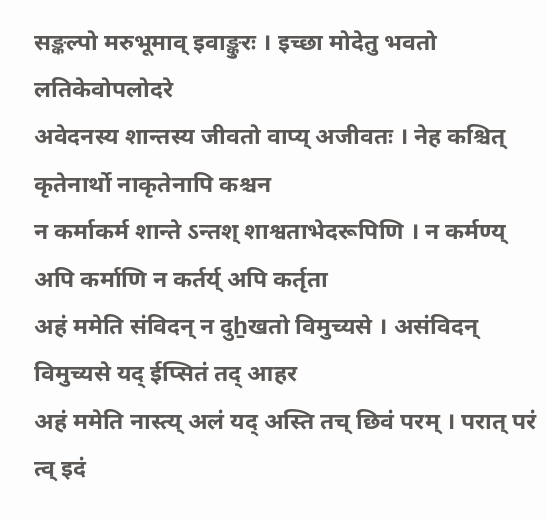सङ्कल्पो मरुभूमाव् इवाङ्कुरः । इच्छा मोदेतु भवतो लतिकेवोपलोदरे
अवेदनस्य शान्तस्य जीवतो वाप्य् अजीवतः । नेह कश्चित् कृतेनार्थो नाकृतेनापि कश्चन
न कर्माकर्म शान्ते ऽन्तश् शाश्वताभेदरूपिणि । न कर्मण्य् अपि कर्माणि न कर्तर्य् अपि कर्तृता
अहं ममेति संविदन् न दुẖखतो विमुच्यसे । असंविदन् विमुच्यसे यद् ईप्सितं तद् आहर
अहं ममेति नास्त्य् अलं यद् अस्ति तच् छिवं परम् । परात् परं त्व् इदं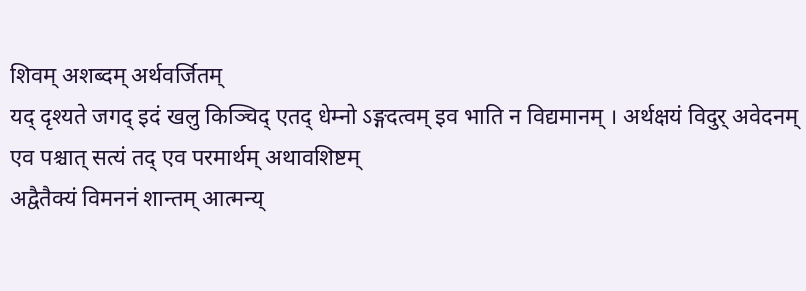शिवम् अशब्दम् अर्थवर्जितम्
यद् दृश्यते जगद् इदं खलु किञ्चिद् एतद् धेम्नो ऽङ्गदत्वम् इव भाति न विद्यमानम् । अर्थक्षयं विदुर् अवेदनम् एव पश्चात् सत्यं तद् एव परमार्थम् अथावशिष्टम्
अद्वैतैक्यं विमननं शान्तम् आत्मन्य्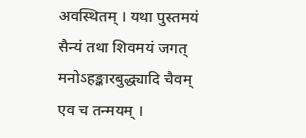अवस्थितम् । यथा पुस्तमयं सैन्यं तथा शिवमयं जगत्
मनोऽहङ्कारबुद्ध्यादि चैवम् एव च तन्मयम् ।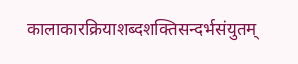कालाकारक्रियाशब्दशक्तिसन्दर्भसंयुतम्